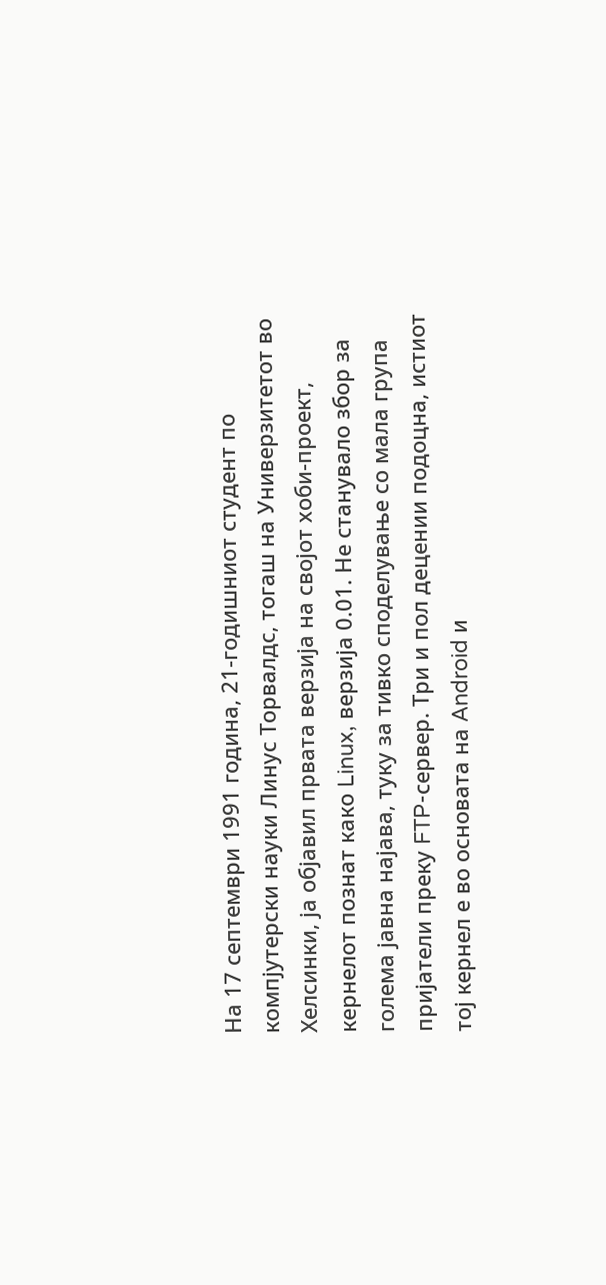На 17 септември 1991 година, 21-годишниот студент по компјутерски науки Линус Торвалдс, тогаш на Универзитетот во Хелсинки, ја објавил првата верзија на својот хоби-проект, кернелот познат како Linux, верзија 0.01. Не станувало збор за голема јавна најава, туку за тивко споделување со мала група пријатели преку FTP-сервер. Три и пол децении подоцна, истиот тој кернел е во основата на Android и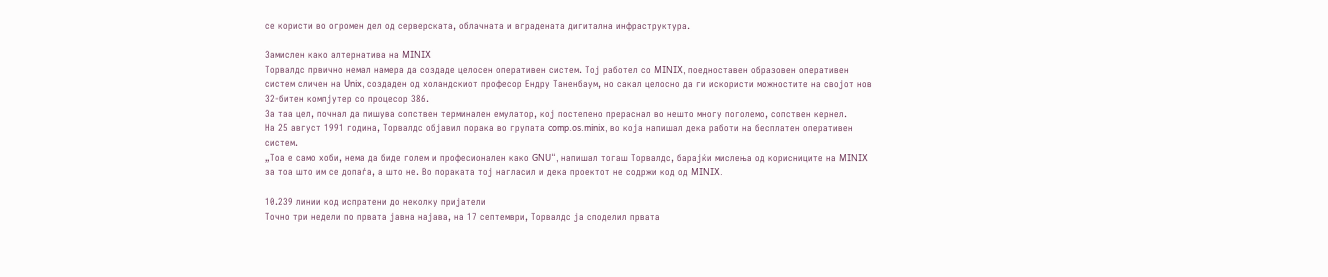се користи во огромен дел од серверската, облачната и вградената дигитална инфраструктура.

Замислен како алтернатива на MINIX
Торвалдс првично немал намера да создаде целосен оперативен систем. Тој работел со MINIX, поедноставен образовен оперативен систем сличен на Unix, создаден од холандскиот професор Ендру Таненбаум, но сакал целосно да ги искористи можностите на својот нов 32-битен компјутер со процесор 386.
За таа цел, почнал да пишува сопствен терминален емулатор, кој постепено прераснал во нешто многу поголемо, сопствен кернел.
На 25 август 1991 година, Торвалдс објавил порака во групата comp.os.minix, во која напишал дека работи на бесплатен оперативен систем.
„Тоа е само хоби, нема да биде голем и професионален како GNU“, напишал тогаш Торвалдс, барајќи мислења од корисниците на MINIX за тоа што им се допаѓа, а што не. Во пораката тој нагласил и дека проектот не содржи код од MINIX.

10.239 линии код испратени до неколку пријатели
Точно три недели по првата јавна најава, на 17 септември, Торвалдс ја споделил првата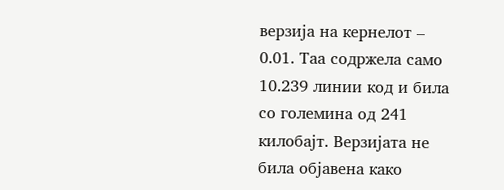верзија на кернелот – 0.01. Таа содржела само 10.239 линии код и била со големина од 241 килобајт. Верзијата не била објавена како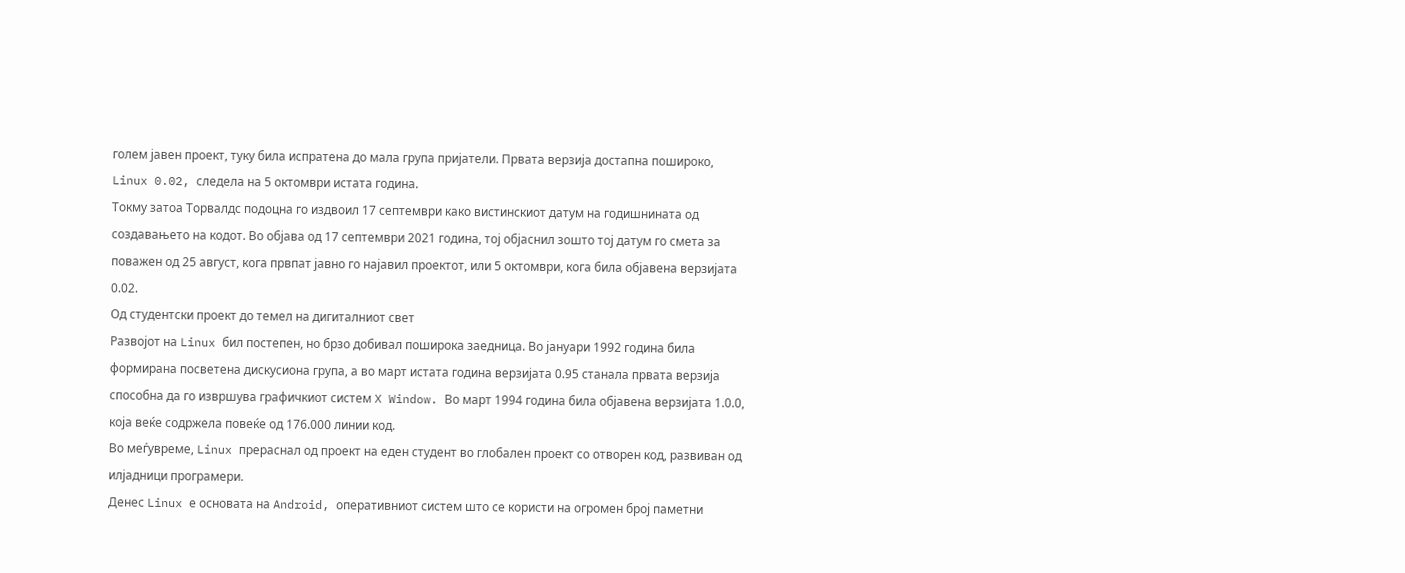голем јавен проект, туку била испратена до мала група пријатели. Првата верзија достапна пошироко, Linux 0.02, следела на 5 октомври истата година.
Токму затоа Торвалдс подоцна го издвоил 17 септември како вистинскиот датум на годишнината од создавањето на кодот. Во објава од 17 септември 2021 година, тој објаснил зошто тој датум го смета за поважен од 25 август, кога првпат јавно го најавил проектот, или 5 октомври, кога била објавена верзијата 0.02.
Од студентски проект до темел на дигиталниот свет
Развојот на Linux бил постепен, но брзо добивал поширока заедница. Во јануари 1992 година била формирана посветена дискусиона група, а во март истата година верзијата 0.95 станала првата верзија способна да го извршува графичкиот систем X Window. Во март 1994 година била објавена верзијата 1.0.0, која веќе содржела повеќе од 176.000 линии код.
Во меѓувреме, Linux прераснал од проект на еден студент во глобален проект со отворен код, развиван од илјадници програмери.
Денес Linux е основата на Android, оперативниот систем што се користи на огромен број паметни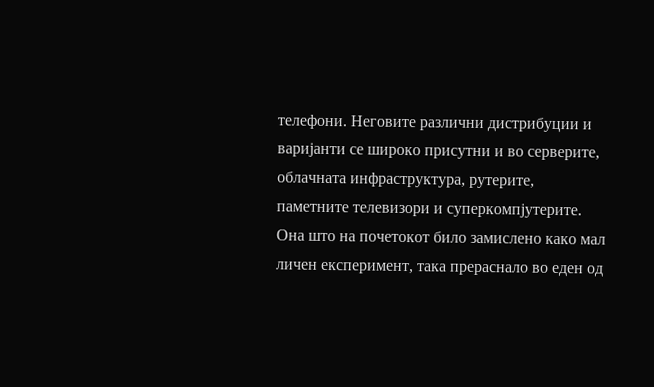телефони. Неговите различни дистрибуции и варијанти се широко присутни и во серверите, облачната инфраструктура, рутерите, паметните телевизори и суперкомпјутерите. Она што на почетокот било замислено како мал личен експеримент, така прераснало во еден од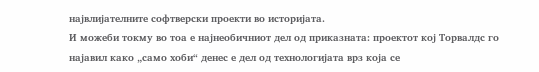највлијателните софтверски проекти во историјата.
И можеби токму во тоа е најнеобичниот дел од приказната: проектот кој Торвалдс го најавил како „само хоби“ денес е дел од технологијата врз која се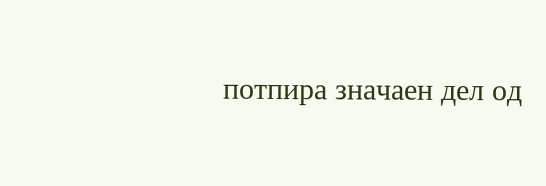потпира значаен дел од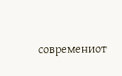современиот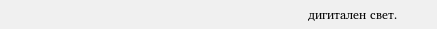дигитален свет.